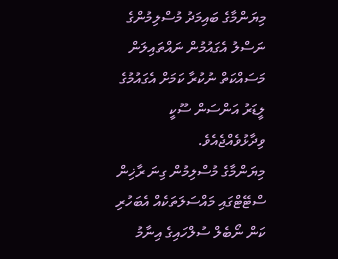މިޔަންމާގެ ބައިމަދު މުސްލިމުންގެ ނަސްލު އެގައުމުން ނައްތައިލަން މަސައްކަތް ނުކުރާ ކަމަށް އެގައުމުގެ ލީޑަރު އަންސަން ސޫކީ ވިދާޅުވެއްޖެއެވެ.
މިޔަންމާގެ މުސްލިމުން ގިނަ ރާޚިން ސްޓޭޓްގައި މައްސަލަތަކެއް އެބަހުރި ކަން ނޯބެލް ސުލްހައިގެ އިނާމު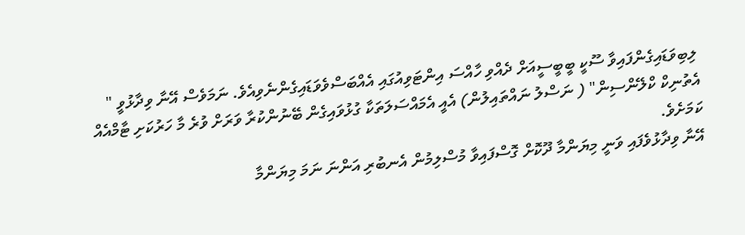ލިބިވަޑައިގެންފައިވާ ސޫކީ ބީބީސީއަށް ދެއްވި ހާއްސަ އިންޓަވިއުގައި އެއްބަސްވެވަޑައިގެންނެވިއެވެ. ނަމަވެސް އޭނާ ވިދާޅުވީ " އެތުނިކް ކްލޭންސިން" ( ނަސްލު ނައްތައިލުން) އެއީ އެމައްސަލަތަކާ ގުޅުވައިގެން ބޭނުންކުރާ ވަރަށް ވުރެ މާ ހަރުކަށި ޓާމްއެއް ކަމަށެވެ.
އޭނާ ވިދާޅުވެފައި ވަނީ މިޔަންމާ ދޫކޮށް ގޮސްފައިވާ މުސްލިމުން އެނބުރި އަންނަ ނަމަ މިޔަންމާ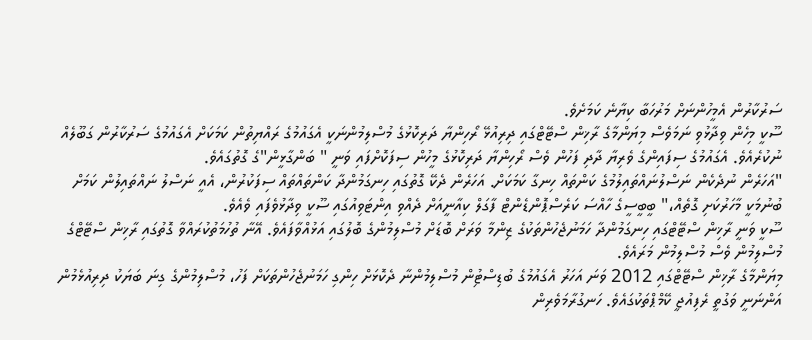ސަރުކާރުން އެމީހުންނަށް މަރުހަބާ ކިޔާނެ ކަމަށެވެ.
ސޫކީ މިހެން ވިދާޅުވި ނަމަވެސް މިޔަންމާގެ ރާޚިން ސްޓޭޓްގައި ދިރިއުޅޭ ރޯހިންޔާ ދަރިކޮޅުގެ މުސްލިމުންނަކީ އެގައުމުގެ ރައްޔިތުން ކަމަކަށް އެގައުމުގެ ސަރުކާރުން ގަބޫލެއް ނުކުރެއެވެ. އެގައުމުގެ ސިފައިންގެ ވެރިޔާ ދާދި ފަހުން ވެސް ރޯހިންޔާ ދަރިކޮޅުގެ މީހުން ސިފަކޮށްފައި ވަނީ " ބަންގާޅީން"ގެ ގޮތުގައެވެ.
"އަހަރެން ނުދެކެން ނަސްލުނައްތައިލުމުގެ ކަންތައް ހިނގާ ކަމަކަށް. އަހަރެން ދެކޭ ގޮތުގައި ހިނގަމުންދާ ކަންތައްތައް ސިފަކުރުން، އެއީ ނަސްލު ނައްތައިލުން ކަމަށް ބުނުމަކީ މާހަރުކަށި ގޮތެއް،" ބީބީސީގެ ހާއްސަ ކަރެސްޕޮންޑެންޓް ފާގަލް ކިއާނީއަށް ދެއްވި އިންޓަވިއުގައި ސޫކީ ވިދާޅުވެފައި ވެއެވެ.
ސޫކީ ވަނީ ރާޚިން ސްޓޭޓްގައި ހިނގަމުންދާ ހަމަނުޖެހުންތަކުގެ ޒިންމާ ވަރަށް ބޮޑަށް މުސްލިމުންގެ ބޮލުގައި އަޅުއްވާފައެވެ. އޭނާ ތުހުމަތުކުރައްވާ ގޮތުގައި ރާޚިން ސްޓޭޓްގެ މުސްލިމުން ވެސް މުސްލިމުން މަރައެވެ.
މިޔަންމާގެ ރާޚިން ސްޓޭޓްގައި 2012 ވަނަ އަހަރު އެގައުމުގެ ބުޑިސްޓުިން މުސްލިމުންނާ ދެކޮޅަށް ހިންގި ހަމަނުޖެހުންތަކަށް ފަހު، މުސްލިމުންގެ ގިނަ ބަޔަކު ދިރިއުޅެމުން އަންނަނީ ވަގުތީ ރެފިއުޖީ ކޭމްޕްތަކުގައެވެ. ހަނގުރާމަވެރިން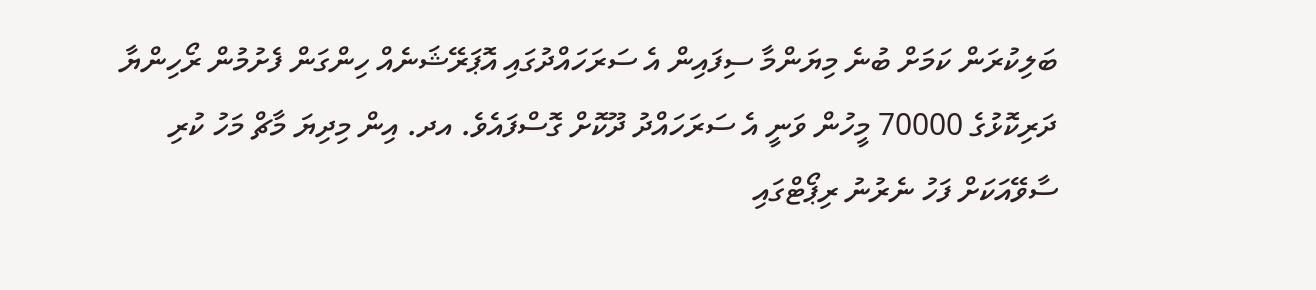ބަލިކުރަން ކަމަށް ބުނެ މިޔަންމާ ސިފައިން އެ ސަރަހައްދުގައި އޮޕަރޭޝަނެއް ހިންގަން ފެށުމުން ރޯހިންޔާ ދަރިކޮޅުގެ 70000 މީހުން ވަނީ އެ ސަރަހައްދު ދޫކޮށް ގޮސްފައެވެ. އދ. އިން މިދިޔަ މާޗް މަހު ކުރި ސާވޭއަކަށް ފަހު ނެރުނު ރިޕޯޓްގައި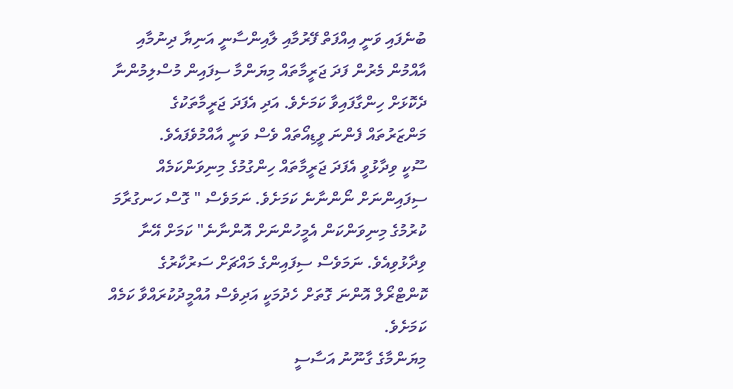ބުނެފައި ވަނީ އިއްފަތް ފޭރުމާއި ލާއިންސާނީ އަނިޔާ ދިނުމާއި އާއްމުން މެރުން ފަދަ ޖަރީމާތައް މިޔަންމާ ސިފައިން މުސްލިމުންނާ ދެކޮޅަށް ހިންގާފައިވާ ކަމަށެވެ. އަދި އެފަދަ ޖަރީމާތަކުގެ މަންޒަރުތައް ފެންނަ ވީޑިއޯތައް ވެސް ވަނީ އާއްމުވެފައެވެ.
ސޫކީ ވިދާޅުވީ އެފަދަ ޖަރީމާތައް ހިންގުމުގެ މިނިވަންކަމެއް ސިފައިންނަށް ނޯންނާނެ ކަމަށެވެ. ނަމަވެސް " ގޮސް ހަނގުރާމަ ކުރުމުގެ މިނިވަންކަން އެމީހުންނަށް އޮންނާނެ" ކަމަށް އޭނާ ވިދާޅުވިއެވެ. ނަމަވެސް ސިފައިންގެ މައްޗަށް ސަރުކާރުގެ ކޮންޓްރޯލް އޮންނަ ގޮތަށް ހެދުމަކީ އަދިވެސް އުއްމީދުކުރައްވާ ކަމެއް ކަމަށެވެ.
މިޔަންމާގެ ގާނޫނު އަސާސީ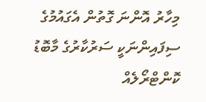މިހާރު އޮންނަ ގޮތުން އެގައުމުގެ ސިފައިންނަކީ ސަރުކާރުގެ މާބޮޑު ކޮންޓްރޯލެއް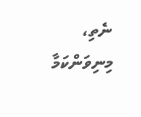ނެތި، މިނިވަންކަމާ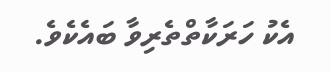އެކު ހަރަކާތްތެރިވާ ބައެކެވެ.